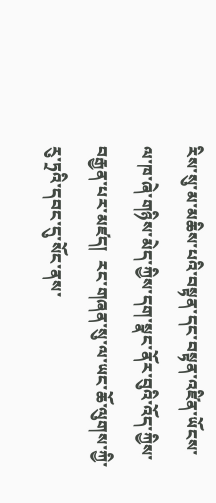རིས་སུ་མ་མཆིས་པའི་བསྟན་དང་བསྟན་འཛིན་ཡོངས་ལ་ཁ་ཞེ་གཉིས་མེད་ཀྱིས་དག་སྣང་ནོར་བུའི་འོད་ཀྱིས་བརྒྱན་པར་མཛད།  རང་གཞན་སུ་ལ་ཡང་ཆོ་ལུགས་ཀྱི་རུ་ཏྲའི་དབང་དུ་སོང་ནས་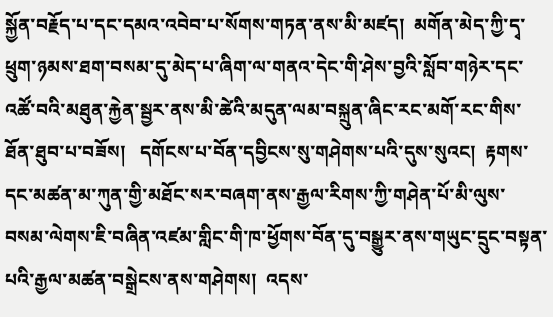སྐྱོན་བརྗོད་པ་དང་དམའ་འབེབ་པ་སོགས་གཏན་ནས་མི་མཛད།  མགོན་མེད་ཀྱི་དྭ་ཕྲུག་ཉམས་ཐག་བསམ་དུ་མེད་པ་ཞིག་ལ་གནའ་དེང་གི་ཤེས་བྱའི་སློབ་གཉེར་དང་འཚོ་བའི་མཐུན་རྐྱེན་སྦྱར་ནས་མི་ཚེའི་མདུན་ལམ་བསྐྲུན་ཞིང་རང་མགོ་རང་གིས་ཐོན་ཐུབ་པ་བཟོས།   དགོངས་པ་བོན་དབྱིངས་སུ་གཤེགས་པའི་དུས་སུའང།  རྟགས་དང་མཚན་མ་ཀུན་གྱི་མཐོང་སར་བཞག་ནས་རྒྱལ་རིགས་ཀྱི་གཤེན་པོ་མི་ལུས་བསམ་ལེགས་ཇི་བཞིན་འཛམ་གླིང་གི་ཁ་ཕྱོགས་བོན་དུ་བསྒྱུར་ནས་གཡུང་དྲུང་བསྟན་པའི་རྒྱལ་མཚན་བསྒྲེངས་ནས་གཤེགས།  འདས་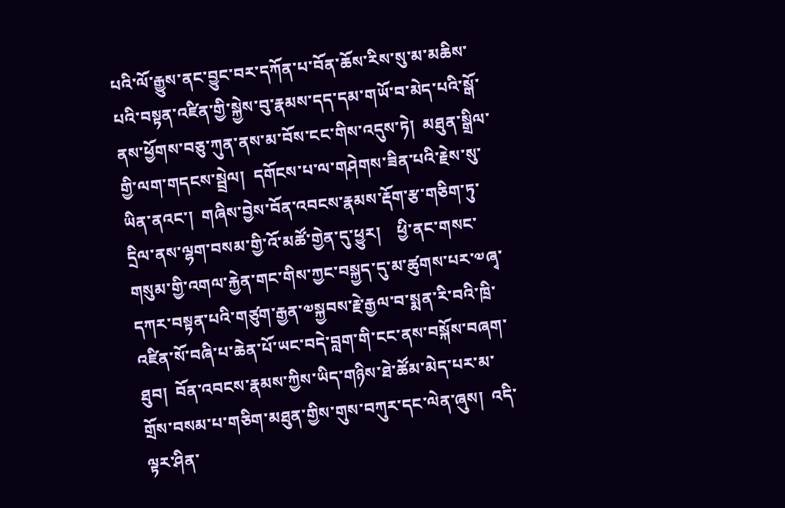པའི་ལོ་རྒྱུས་ནང་བྱུང་བར་དཀོན་པ་བོན་ཆོས་རིས་སུ་མ་མཆིས་པའི་བསྟན་འཛིན་གྱི་སྐྱེས་བུ་རྣམས་དད་དམ་གཡོ་བ་མེད་པའི་སྒོ་ནས་ཕྱོགས་བཅུ་ཀུན་ནས་མ་བོས་ངང་གིས་འདུས་ཏེ།  མཐུན་སྒྲིལ་གྱི་ལག་གདངས་སྦྲེལ།  དགོངས་པ་ལ་གཤེགས་ཟིན་པའི་རྗེས་སུ་ཡིན་ནའང་།  གཞིས་བྱེས་བོན་འབངས་རྣམས་རྡོག་རྩ་གཅིག་ཏུ་དྲིལ་ནས་ལྷག་བསམ་གྱི་འོ་མཚོ་གྱེན་དུ་ཕྱུར།    ཕྱི་ནང་གསང་གསུམ་གྱི་འགལ་རྐྱེན་གང་གིས་ཀྱང་བསྐྱད་དུ་མ་ཚུགས་པར་༧ཞྭ་དཀར་བསྟན་པའི་གཙུག་རྒྱན་༧སྐྱབས་རྗེ་རྒྱལ་བ་སྨན་རི་བའི་ཁྲི་འཛིན་སོ་བཞི་པ་ཆེན་པོ་ཡང་བདེ་བླག་གི་ངང་ནས་བསྐོས་བཞག་ཐུབ།  བོན་འབངས་རྣམས་ཀྱིས་ཡིད་གཉིས་ཐེ་ཚོམ་མེད་པར་མ་གྲོས་བསམ་པ་གཅིག་མཐུན་གྱིས་གུས་བཀུར་དང་ལེན་ཞུས།  འདི་ལྟར་ཤིན་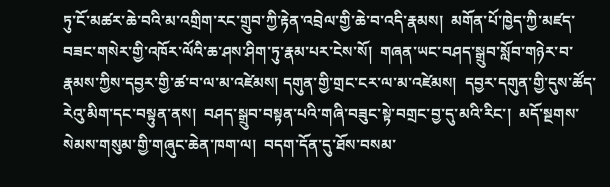ཏུ་ངོ་མཚར་ཆེ་བའི་མ་འགྲིག་རང་གྲུབ་ཀྱི་རྟེན་འབྲེལ་གྱི་ཆེ་བ་འདི་རྣམས།  མགོན་པོ་ཁྱེད་ཀྱི་མཛད་བཟང་གསེར་གྱི་འཁོར་ལོའི་ཆ་ཤས་ཤིག་ཏུ་རྣམ་པར་ངེས་སོ།  གཞན་ཡང་བཤད་སྒྲུབ་སློབ་གཉེར་བ་རྣམས་ཀྱིས་དབྱར་གྱི་ཚ་བ་ལ་མ་འཛེམས། དགུན་གྱི་གྲང་ངར་ལ་མ་འཛེམས།  དབྱར་དགུན་གྱི་དུས་ཚོད་རེའུ་མིག་དང་བསྟུན་ནས།  བཤད་སྒྲུབ་བསྟན་པའི་གཞི་བཟུང་སྟེ་བགྲང་བྱ་དུ་མའི་རིང་།  མདོ་སྔགས་སེམས་གསུམ་གྱི་གཞུང་ཆེན་ཁག་ལ།  བདག་དོན་དུ་ཐོས་བསམ་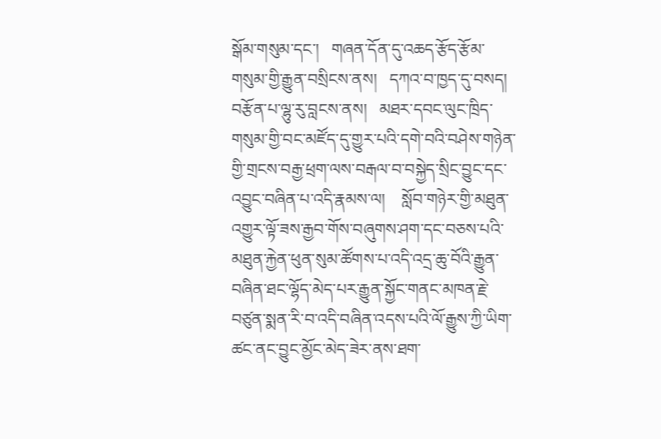སྒོམ་གསུམ་དང་།   གཞན་དོན་དུ་འཆད་རྩོད་རྩོམ་གསུམ་གྱི་རྒྱུན་བསྲིངས་ནས།   དཀའ་བ་ཁྱད་དུ་བསད།  བརྩོན་པ་ལྷུ་རུ་བླངས་ནས།   མཐར་དབང་ལུང་ཁྲིད་གསུམ་གྱི་བང་མཛོད་དུ་གྱུར་པའི་དགེ་བའི་བཤེས་གཉེན་གྱི་གྲངས་བརྒྱ་ཕྲག་ལས་བརྒལ་བ་བསྐྱེད་སྲིང་བྱུང་དང་འབྱུང་བཞིན་པ་འདི་རྣམས་ལ།    སློབ་གཉེར་གྱི་མཐུན་འགྱུར་ལྟོ་ཟས་རྒྱབ་གོས་བཞུགས་ཤག་དང་བཅས་པའི་མཐུན་རྐྱེན་ཕུན་སུམ་ཚོགས་པ་འདི་འདྲ་ཆུ་བོའི་རྒྱུན་བཞིན་ཐང་ལྷོད་མེད་པར་རྒྱུན་སྐྱོང་གནང་མཁན་རྗེ་བཙུན་སྨན་རི་བ་འདི་བཞིན་འདས་པའི་ལོ་རྒྱུས་ཀྱི་ཡིག་ཚང་ནང་བྱུང་མྱོང་མེད་ཟེར་ནས་ཐག་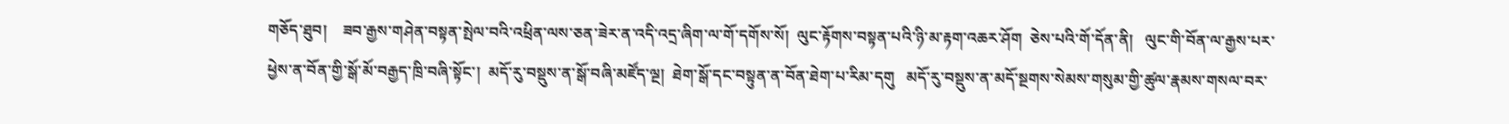གཅོད་ཐུབ།    ཟབ་རྒྱས་གཤེན་བསྟན་སྤེལ་བའི་འཕྲིན་ལས་ཅན་ཟེར་ན་འདི་འདྲ་ཞིག་ལ་གོ་དགོས་སོ།  ལུང་རྟོགས་བསྟན་པའི་ཉི་མ་རྟག་འཆར་ཤོག  ཅེས་པའི་གོ་དོན་ནི།   ལུང་གི་བོན་ལ་རྒྱས་པར་ཕྱེས་ན་བོན་གྱི་སྒོ་མོ་བརྒྱད་ཁྲི་བཞི་སྟོང་།  མདོ་རུ་བསྡུས་ན་སྒོ་བཞི་མཛོད་ལྔ།  ཐེག་སྒོ་དང་བསྟུན་ན་བོན་ཐེག་པ་རིམ་དགུ   མདོ་རུ་བསྡུས་ན་མདོ་སྔགས་སེམས་གསུམ་གྱི་ཚུལ་རྣམས་གསལ་བར་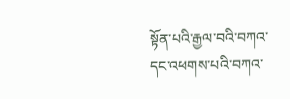སྟོན་པའི་རྒྱལ་བའི་བཀའ་དང་འཕགས་པའི་བཀའ་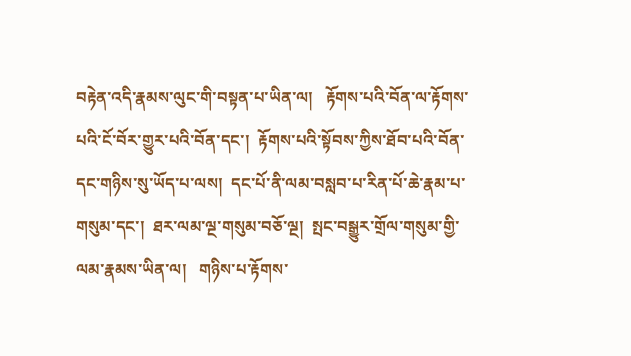བརྟེན་འདི་རྣམས་ལུང་གི་བསྟན་པ་ཡིན་ལ།   རྟོགས་པའི་བོན་ལ་རྟོགས་པའི་ངོ་བོར་གྱུར་པའི་བོན་དང་།  རྟོགས་པའི་སྟོབས་ཀྱིས་ཐོབ་པའི་བོན་དང་གཉིས་སུ་ཡོད་པ་ལས།  དང་པོ་ནི་ལམ་བསླབ་པ་རིན་པོ་ཆེ་རྣམ་པ་གསུམ་དང་།  ཐར་ལམ་ལྔ་གསུམ་བཅོ་ལྔ།  སྤང་བསྒྱུར་གྲོལ་གསུམ་གྱི་ལམ་རྣམས་ཡིན་ལ།   གཉིས་པ་རྟོགས་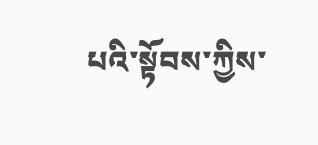པའི་སྟོབས་ཀྱིས་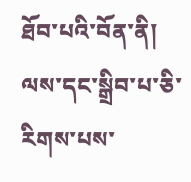ཐོབ་པའི་བོན་ནི།  ལས་དང་སྒྲིབ་པ་ཅི་རིགས་པས་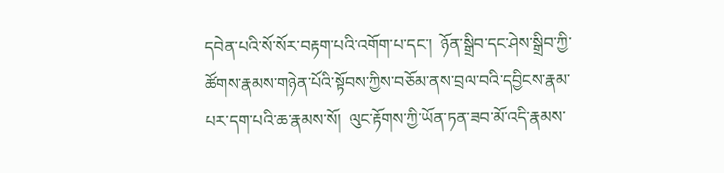དབེན་པའི་སོ་སོར་བརྟག་པའི་འགོག་པ་དང་།  ཉོན་སྒྲིབ་དང་ཤེས་སྒྲིབ་ཀྱི་ཚོགས་རྣམས་གཉེན་པོའི་སྟོབས་ཀྱིས་བཅོམ་ནས་བྲལ་བའི་དབྱིངས་རྣམ་པར་དག་པའི་ཆ་རྣམས་སོ།  ལུང་རྟོགས་ཀྱི་ཡོན་ཏན་ཟབ་མོ་འདི་རྣམས་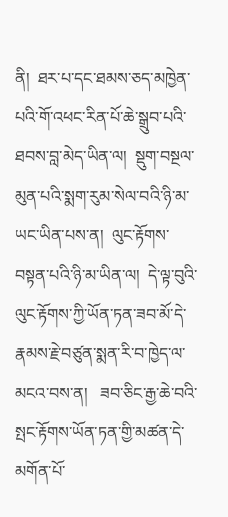ནི།  ཐར་པ་དང་ཐམས་ཅད་མཁྱེན་པའི་གོ་འཕང་རིན་པོ་ཆེ་སྒྲུབ་པའི་ཐབས་བླ་མེད་ཡིན་ལ།  སྡུག་བསྔལ་མུན་པའི་སྨག་རུམ་སེལ་བའི་ཉི་མ་ཡང་ཡིན་པས་ན།  ལུང་རྟོགས་བསྟན་པའི་ཉི་མ་ཡིན་ལ།  དེ་ལྟ་བུའི་ལུང་རྟོགས་ཀྱི་ཡོན་ཏན་ཟབ་མོ་དེ་རྣམས་རྗེ་བཙུན་སྨན་རི་བ་ཁྱེད་ལ་མངའ་བས་ན།   ཟབ་ཅིང་རྒྱ་ཆེ་བའི་སྤང་རྟོགས་ཡོན་ཏན་གྱི་མཚན་དེ་མགོན་པོ་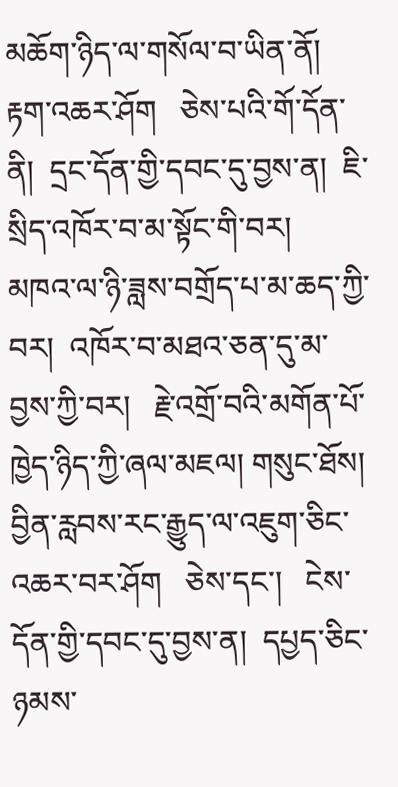མཆོག་ཉིད་ལ་གསོལ་བ་ཡིན་ནོ།   རྟག་འཆར་ཤོག   ཅེས་པའི་གོ་དོན་ནི།  དྲང་དོན་གྱི་དབང་དུ་བྱས་ན།  ཇི་སྲིད་འཁོར་བ་མ་སྟོང་གི་བར།  མཁའ་ལ་ཉི་ཟླས་བགྲོད་པ་མ་ཆད་ཀྱི་བར།  འཁོར་བ་མཐའ་ཅན་དུ་མ་བྱས་ཀྱི་བར།   རྗེ་འགྲོ་བའི་མགོན་པོ་ཁྱེད་ཉིད་ཀྱི་ཞལ་མཇལ། གསུང་ཐོས།  བྱིན་རླབས་རང་རྒྱུད་ལ་འཇུག་ཅིང་འཆར་བར་ཤོག   ཅེས་དང་།   ངེས་དོན་གྱི་དབང་དུ་བྱས་ན།  དཔྱད་ཅིང་ཉམས་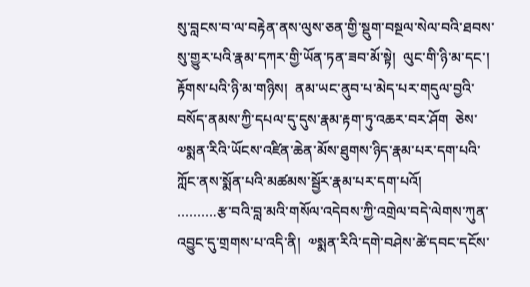སུ་བླངས་བ་ལ་བརྟེན་ནས་ལུས་ཅན་གྱི་སྡུག་བསྔལ་སེལ་བའི་ཐབས་སུ་གྱུར་པའི་རྣམ་དཀར་གྱི་ཡོན་ཏན་ཟབ་མོ་སྟེ།  ལུང་གི་ཉི་མ་དང་།  རྟོགས་པའི་ཉི་མ་གཉིས།  ནམ་ཡང་ནུབ་པ་མེད་པར་གདུལ་བྱའི་བསོད་ནམས་ཀྱི་དཔལ་དུ་དུས་རྣམ་རྟག་ཏུ་འཆར་བར་ཤོག  ཅེས་༧སྨན་རིའི་ཡོངས་འཛིན་ཆེན་མོས་ཐུགས་ཉིད་རྣམ་པར་དག་པའི་ཀློང་ནས་སྨོན་པའི་མཚམས་སྦྱོར་རྣམ་པར་དག་པའོ།
……….རྩ་བའི་བླ་མའི་གསོལ་འདེབས་ཀྱི་འགྲེལ་བདེ་ལེགས་ཀུན་འབྱུང་དུ་གྲགས་པ་འདི་ནི།  ༧སྨན་རིའི་དགེ་བཤེས་ཚེ་དབང་དངོས་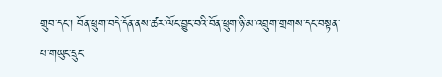གྲུབ་དང་། བོན་ཕྲུག་བདེ་དོན་ནས་ཚར་ལོང་བྱུང་བའི་བོན་ཕྲུག་ཉི་མ་འབྲུག་གྲགས་དང་བསྟན་པ་གཡུང་དྲུང་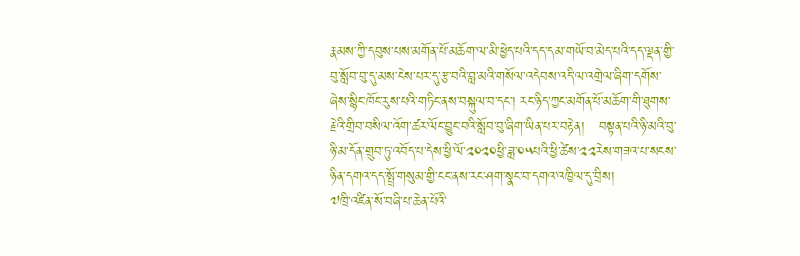རྣམས་ཀྱི་དབུས་པས་མགོན་པོ་མཆོག་ལ་མི་ཕྱེད་པའི་དད་དམ་གཡོ་བ་མེད་པའི་དད་ལྡན་གྱི་བུ་སློབ་བུ་དུ་མས་ངེས་པར་དུ་རྩ་བའི་བླ་མའི་གསོལ་འདེབས་འདི་ལ་འགྲེལ་ཞིག་དགོས་ཞེས་སྙིང་ཁོང་རུས་པའི་གཏིང་ནས་བསྐུལ་བ་དང་། རང་ཉིད་ཀྱང་མགོན་པོ་མཆོག་གི་ཐུགས་རྗེའི་གྲིབ་བསིལ་འོག་ཚར་ལོང་བྱུང་བའི་སློབ་བུ་ཞིག་ཡིན་པར་བརྟེན།   བསྟན་པའི་ཉི་མའི་བུ་ཉི་མ་དོན་གྲུབ་ཏུ་འབོད་པ་དེས་ཕྱི་ལོ་༢༠༢༠ཕྱི་ཟླ་༠༥པའི་ཕྱི་ཚེས་༢༢རེས་གཟའ་པ་སངས་ཉིན་དགའ་དད་སྤྲོ་གསུམ་གྱི་ངང་ནས་རང་ཤག་སྣང་བ་དགའ་འཁྱིལ་དུ་བྲིས།
༧ཁྲི་འཛིན་སོ་བཞི་པ་ཆེན་པོའི་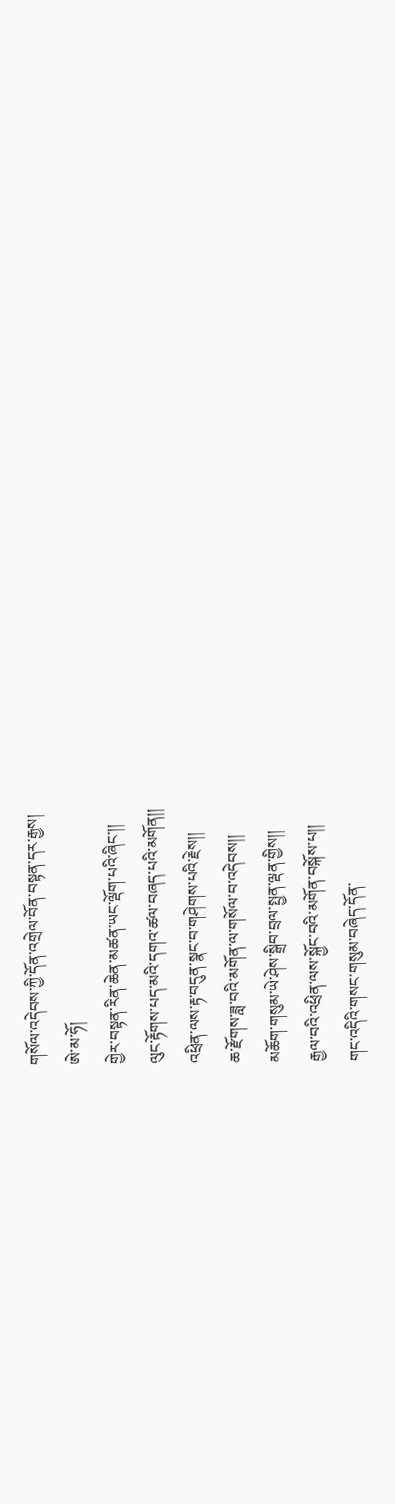གསོལ་འདེབས་ཀྱི་དོན་འགྲེལ་བོན་བསྟན་དར་རྒྱས།
ཨེ་མ་ཧོ།
གྱེར་བསྟན་རིན་ཆེན་མཚན་ཡང་ལྡོག་པའི་ཞིང་།།
ལུང་རྟོགས་པད་མའི་དགའ་ཚལ་བཞད་པའི་མགོན།།
འཕྲིན་ལས་རྟ་བདུན་སྣང་བ་གཤེགས་པའི་རྗེས།།
ཆ་རྫོགས་ཟླ་བའི་མགོན་ལ་གསོལ་བ་འདེབས།།
མཆོག་གསུམ་ཡེ་ཤེས་སྒྲིབ་བྲལ་སྤྱན་ལྡན་གྱིས།།
རྒྱལ་བའི་འཕྲིན་ལས་སྐྱོང་བའི་མགོན་བསྐོས་པ།།
གང་འདིའི་གསང་གསུམ་བཞེད་དོན་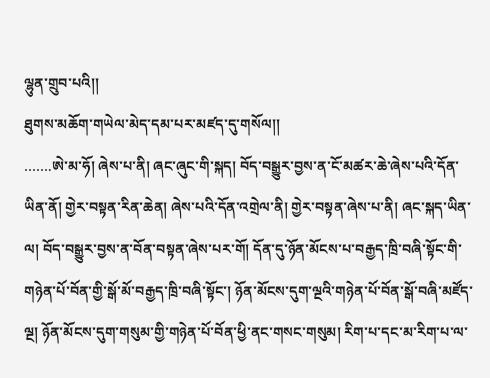ལྷུན་གྲུབ་པའི།།
ཐུགས་མཆོག་གཡེལ་མེད་དམ་པར་མཛད་དུ་གསོལ།།
…….ཨེ་མ་ཧོ། ཞེས་པ་ནི། ཞང་ཞུང་གི་སྐད། བོད་བསྒྱུར་བྱས་ན་ངོ་མཚར་ཆེ་ཞེས་པའི་དོན་ཡིན་ནོ། གྱེར་བསྟན་རིན་ཆེན། ཞེས་པའི་དོན་འགྲེལ་ནི། གྱེར་བསྟན་ཞེས་པ་ནི། ཞང་སྐད་ཡིན་ལ། བོད་བསྒྱུར་བྱས་ན་བོན་བསྟན་ཞེས་པར་གོ། དོན་དུ་ཉོན་མོངས་པ་བརྒྱད་ཁྲི་བཞི་སྟོང་གི་གཉེན་པོ་བོན་གྱི་སྒོ་མོ་བརྒྱད་ཁྲི་བཞི་སྟོང་། ཉོན་མོངས་དུག་ལྔའི་གཉེན་པོ་བོན་སྒོ་བཞི་མཛོད་ལྔ། ཉོན་མོངས་དུག་གསུམ་གྱི་གཉེན་པོ་བོན་ཕྱི་ནང་གསང་གསུམ། རིག་པ་དང་མ་རིག་པ་ལ་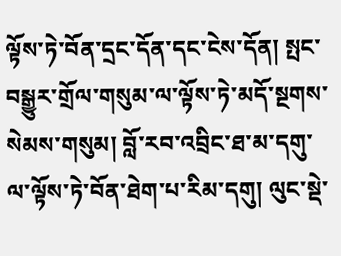ལྟོས་ཏེ་བོན་དྲང་དོན་དང་ངེས་དོན། སྤང་བསྒྱུར་གྲོལ་གསུམ་ལ་ལྟོས་ཏེ་མདོ་སྔགས་སེམས་གསུམ། བློ་རབ་འབྲིང་ཐ་མ་དགུ་ལ་ལྟོས་ཏེ་བོན་ཐེག་པ་རིམ་དགུ། ལུང་སྡེ་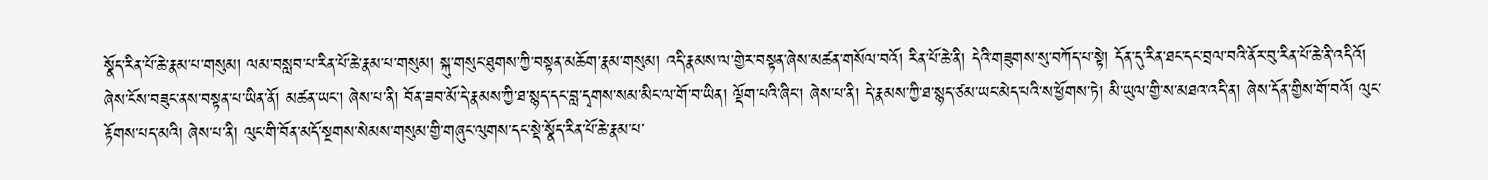སྣོད་རིན་པོ་ཆེ་རྣམ་པ་གསུམ། ལམ་བསླབ་པ་རིན་པོ་ཆེ་རྣམ་པ་གསུམ། སྐུ་གསུང་ཐུགས་ཀྱི་བསྟན་མཆོག་རྣམ་གསུམ། འདི་རྣམས་ལ་གྱེར་བསྟན་ཞེས་མཚན་གསོལ་བའོ། རིན་པོ་ཆེ་ནི། དེའི་གཟུགས་སུ་བཀོད་པ་སྟེ། དོན་དུ་རིན་ཐང་དང་བྲལ་བའི་ནོར་བུ་རིན་པོ་ཆེ་ནི་འདིའོ། ཞེས་ངོས་བཟུང་ནས་བསྟན་པ་ཡིན་ནོ། མཚན་ཡང་། ཞེས་པ་ནི། བོན་ཟབ་མོ་དེ་རྣམས་ཀྱི་ཐ་སྙད་དང་བླ་དྭགས་སམ་མིང་ལ་གོ་བ་ཡིན། ལྡོག་པའི་ཞིང་། ཞེས་པ་ནི། དེ་རྣམས་ཀྱི་ཐ་སྙད་ཙམ་ཡང་མེད་པའི་ས་ཕྱོགས་ཏེ། མི་ཡུལ་གྱི་ས་མཐའ་འདི་ན། ཞེས་དོན་གྱིས་གོ་བའོ། ལུང་རྟོགས་པད་མའི། ཞེས་པ་ནི། ལུང་གི་བོན་མདོ་སྔགས་སེམས་གསུམ་གྱི་གཞུང་ལུགས་དང་སྡེ་སྣོད་རིན་པོ་ཆེ་རྣམ་པ་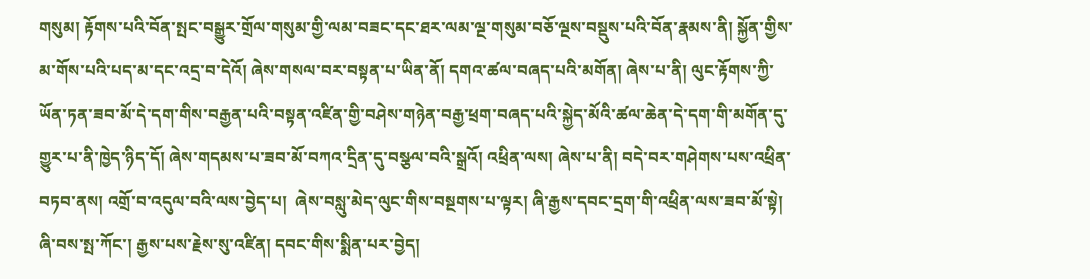གསུམ། རྟོགས་པའི་བོན་སྤང་བསྒྱུར་གྲོལ་གསུམ་གྱི་ལམ་བཟང་དང་ཐར་ལམ་ལྔ་གསུམ་བཅོ་ལྔས་བསྡུས་པའི་བོན་རྣམས་ནི། སྐྱོན་གྱིས་མ་གོས་པའི་པད་མ་དང་འདྲ་བ་དེའོ། ཞེས་གསལ་བར་བསྟན་པ་ཡིན་ནོ། དགའ་ཚལ་བཞད་པའི་མགོན། ཞེས་པ་ནི། ལུང་རྟོགས་ཀྱི་ཡོན་ཏན་ཟབ་མོ་དེ་དག་གིས་བརྒྱན་པའི་བསྟན་འཛིན་གྱི་བཤེས་གཉེན་བརྒྱ་ཕྲག་བཞད་པའི་སྐྱེད་མོའི་ཚལ་ཆེན་དེ་དག་གི་མགོན་དུ་གྱུར་པ་ནི་ཁྱེད་ཉིད་དོ། ཞེས་གདམས་པ་ཟབ་མོ་བཀའ་དྲིན་དུ་བསྩལ་བའི་སྒྲའོ། འཕྲིན་ལས། ཞེས་པ་ནི། བདེ་བར་གཤེགས་པས་འཕྲིན་བཏབ་ནས། འགྲོ་བ་འདུལ་བའི་ལས་བྱེད་པ།  ཞེས་བསླུ་མེད་ལུང་གིས་བསྔགས་པ་ལྟར། ཞི་རྒྱས་དབང་དྲག་གི་འཕྲིན་ལས་ཟབ་མོ་སྟེ། ཞི་བས་སྤ་ཀོང་། རྒྱས་པས་རྗེས་སུ་འཛིན། དབང་གིས་སྨིན་པར་བྱེད།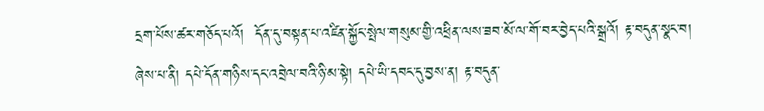དྲག་པོས་ཚར་གཅོད་པའོ།  དོན་དུ་བསྟན་པ་འཛིན་སྐྱོང་སྤེལ་གསུམ་གྱི་འཕྲིན་ལས་ཟབ་མོ་ལ་གོ་བར་བྱེད་པའི་སྒྲའོ། རྟ་བདུན་སྣང་བ། ཞེས་པ་ནི། དཔེ་དོན་གཉིས་དང་འབྲེལ་བའི་ཉི་མ་སྟེ། དཔེ་ཡི་དབང་དུ་བྱས་ན། རྟ་བདུན་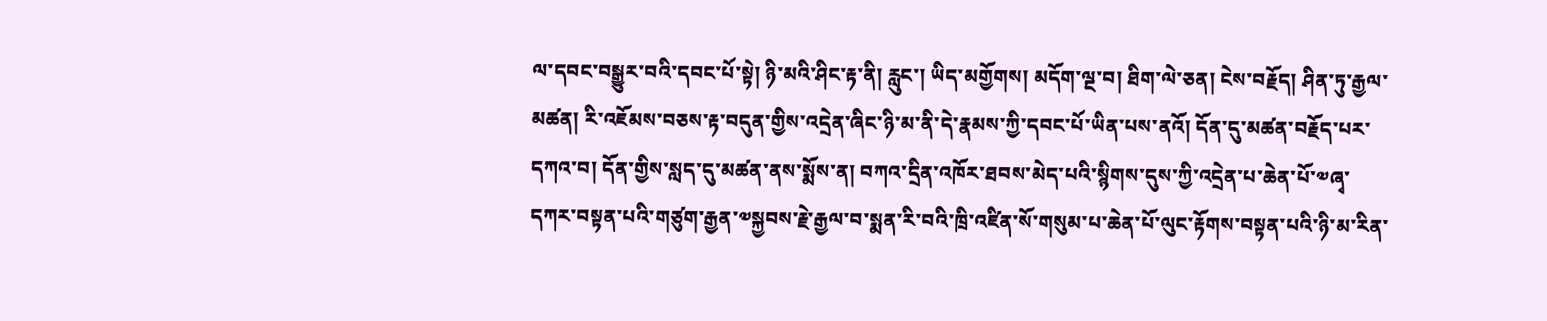ལ་དབང་བསྒྱུར་བའི་དབང་པོ་སྟེ། ཉི་མའི་ཤིང་རྟ་ནི། རླུང་། ཡིད་མགྱོགས། མདོག་ལྔ་བ། ཐིག་ལེ་ཅན། ངེས་བརྗོད། ཤིན་ཏུ་རྒྱལ་མཚན། རི་འཇོམས་བཅས་རྟ་བདུན་གྱིས་འདྲེན་ཞིང་ཉི་མ་ནི་དེ་རྣམས་ཀྱི་དབང་པོ་ཡིན་པས་ནའོ། དོན་དུ་མཚན་བརྗོད་པར་དཀའ་བ། དོན་གྱིས་སླད་དུ་མཚན་ནས་སྨོས་ན། བཀའ་དྲིན་འཁོར་ཐབས་མེད་པའི་སྙིགས་དུས་ཀྱི་འདྲེན་པ་ཆེན་པོ་༧ཞྭ་དཀར་བསྟན་པའི་གཙུག་རྒྱན་༧སྐྱབས་རྗེ་རྒྱལ་བ་སྨན་རི་བའི་ཁྲི་འཛིན་སོ་གསུམ་པ་ཆེན་པོ་ལུང་རྟོགས་བསྟན་པའི་ཉི་མ་རིན་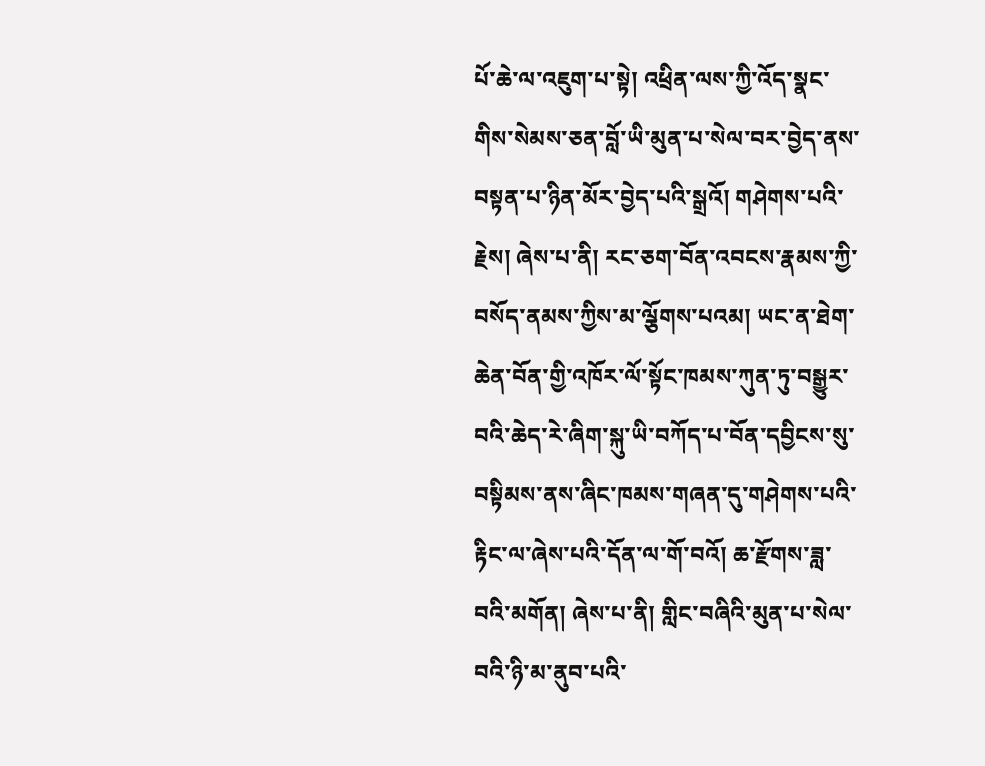པོ་ཆེ་ལ་འཇུག་པ་སྟེ། འཕྲིན་ལས་ཀྱི་འོད་སྣང་གིས་སེམས་ཅན་བློ་ཡི་མུན་པ་སེལ་བར་བྱེད་ནས་བསྟན་པ་ཉིན་མོར་བྱེད་པའི་སྒྲའོ། གཤེགས་པའི་རྗེས། ཞེས་པ་ནི། རང་ཅག་བོན་འབངས་རྣམས་ཀྱི་བསོད་ནམས་ཀྱིས་མ་ལྕོགས་པའམ། ཡང་ན་ཐེག་ཆེན་བོན་གྱི་འཁོར་ལོ་སྟོང་ཁམས་ཀུན་ཏུ་བསྒྱུར་བའི་ཆེད་རེ་ཞིག་སྐུ་ཡི་བཀོད་པ་བོན་དབྱིངས་སུ་བསྟིམས་ནས་ཞིང་ཁམས་གཞན་དུ་གཤེགས་པའི་རྟིང་ལ་ཞེས་པའི་དོན་ལ་གོ་བའོ། ཆ་རྫོགས་ཟླ་བའི་མགོན། ཞེས་པ་ནི། གླིང་བཞིའི་མུན་པ་སེལ་བའི་ཉི་མ་ནུབ་པའི་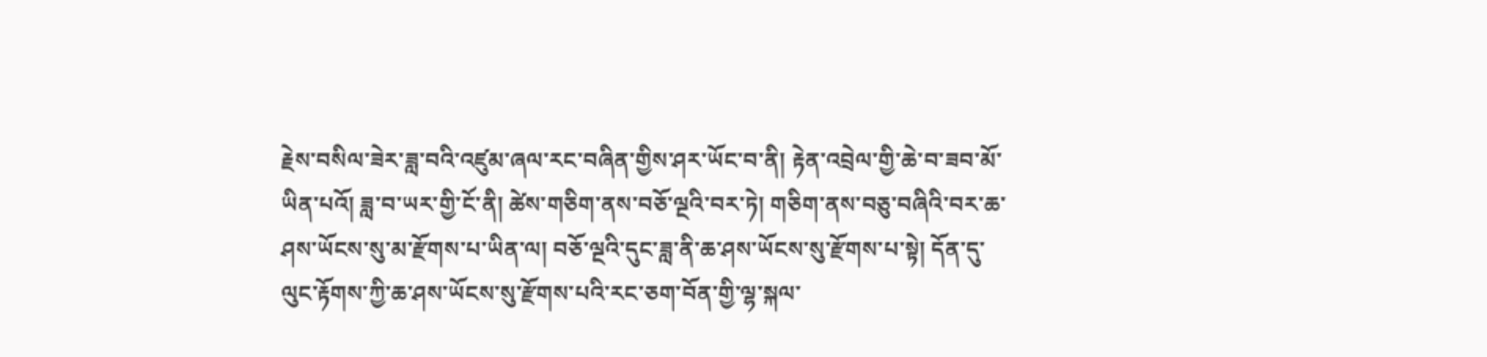རྗེས་བསིལ་ཟེར་ཟླ་བའི་འཛུམ་ཞལ་རང་བཞིན་གྱིས་ཤར་ཡོང་བ་ནི། རྟེན་འབྲེལ་གྱི་ཆེ་བ་ཟབ་མོ་ཡིན་པའོ། ཟླ་བ་ཡར་གྱི་ངོ་ནི། ཚེས་གཅིག་ནས་བཅོ་ལྔའི་བར་ཏེ། གཅིག་ནས་བཅུ་བཞིའི་བར་ཆ་ཤས་ཡོངས་སུ་མ་རྫོགས་པ་ཡིན་ལ། བཅོ་ལྔའི་དུང་ཟླ་ནི་ཆ་ཤས་ཡོངས་སུ་རྫོགས་པ་སྟེ། དོན་དུ་ལུང་རྟོགས་ཀྱི་ཆ་ཤས་ཡོངས་སུ་རྫོགས་པའི་རང་ཅག་བོན་གྱི་ལྷ་སྐལ་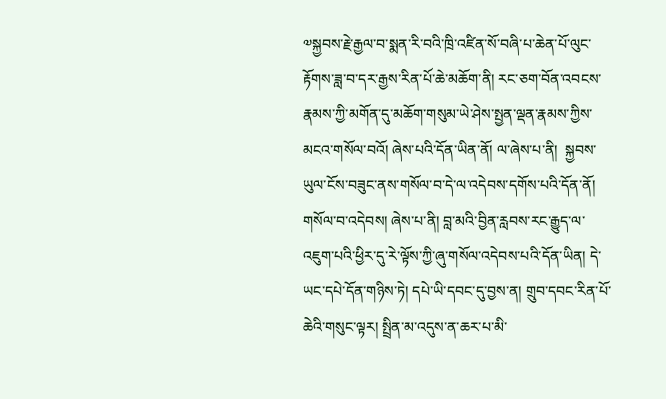༧སྐྱབས་རྗེ་རྒྱལ་བ་སྨན་རི་བའི་ཁྲི་འཛིན་སོ་བཞི་པ་ཆེན་པོ་ལུང་རྟོགས་ཟླ་བ་དར་རྒྱས་རིན་པོ་ཆེ་མཆོག་ནི། རང་ཅག་བོན་འབངས་རྣམས་ཀྱི་མགོན་དུ་མཆོག་གསུམ་ཡེ་ཤེས་སྤྱན་ལྡན་རྣམས་ཀྱིས་མངའ་གསོལ་བའོ། ཞེས་པའི་དོན་ཡིན་ནོ། ལ་ཞེས་པ་ནི།  སྐྱབས་ཡུལ་ངོས་བཟུང་ནས་གསོལ་བ་དེ་ལ་འདེབས་དགོས་པའི་དོན་ནོ། གསོལ་བ་འདེབས། ཞེས་པ་ནི། བླ་མའི་བྱིན་རླབས་རང་རྒྱུད་ལ་འཇུག་པའི་ཕྱིར་དུ་རེ་ལྟོས་ཀྱི་ཞུ་གསོལ་འདེབས་པའི་དོན་ཡིན། དེ་ཡང་དཔེ་དོན་གཉིས་ཏེ། དཔེ་ཡི་དབང་དུ་བྱས་ན། གྲུབ་དབང་རིན་པོ་ཆེའི་གསུང་ལྟར། སྤྲིན་མ་འདུས་ན་ཆར་པ་མི་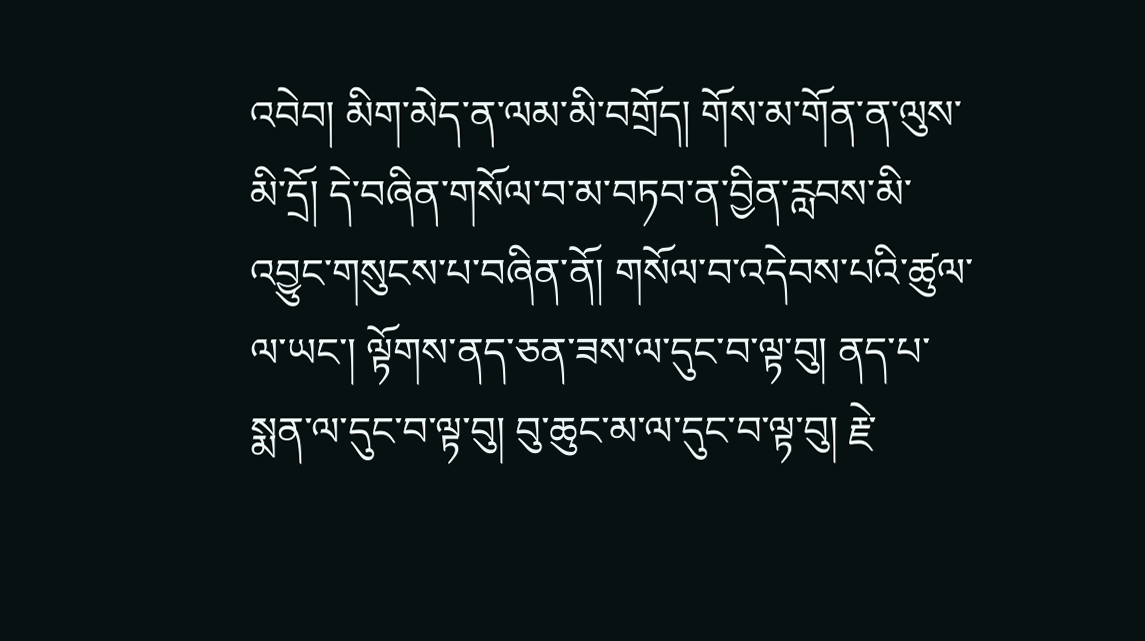འབེབ། མིག་མེད་ན་ལམ་མི་བགྲོད། གོས་མ་གོན་ན་ལུས་མི་དྲོ། དེ་བཞིན་གསོལ་བ་མ་བཏབ་ན་བྱིན་རླབས་མི་འབྱུང་གསུངས་པ་བཞིན་ནོ། གསོལ་བ་འདེབས་པའི་ཚུལ་ལ་ཡང་། ལྟོགས་ནད་ཅན་ཟས་ལ་དུང་བ་ལྟ་བུ། ནད་པ་སྨན་ལ་དུང་བ་ལྟ་བུ། བུ་ཆུང་མ་ལ་དུང་བ་ལྟ་བུ། རྗེ་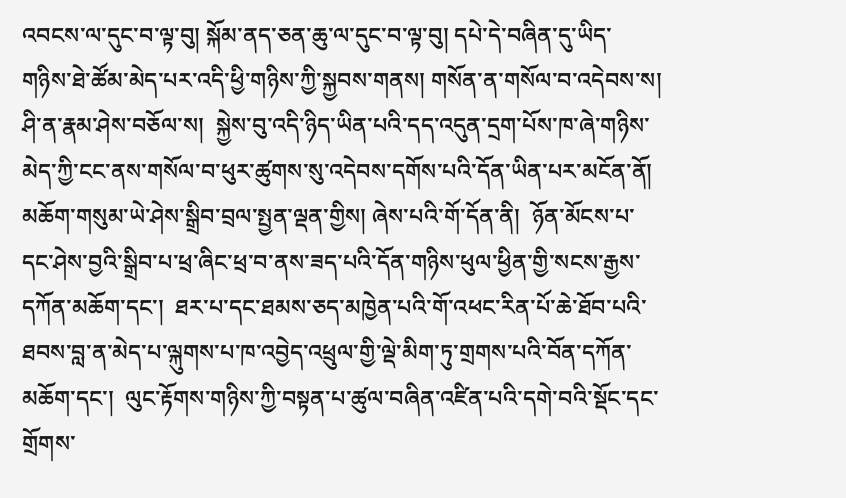འབངས་ལ་དུང་བ་ལྟ་བུ། སྐོམ་ནད་ཅན་ཆུ་ལ་དུང་བ་ལྟ་བུ། དཔེ་དེ་བཞིན་དུ་ཡིད་གཉིས་ཐེ་ཚོམ་མེད་པར་འདི་ཕྱི་གཉིས་ཀྱི་སྐྱབས་གནས། གསོན་ན་གསོལ་བ་འདེབས་ས། ཤི་ན་རྣམ་ཤེས་བཅོལ་ས།  སྐྱེས་བུ་འདི་ཉིད་ཡིན་པའི་དད་འདུན་དྲག་པོས་ཁ་ཞེ་གཉིས་མེད་ཀྱི་ངང་ནས་གསོལ་བ་ཕུར་ཚུགས་སུ་འདེབས་དགོས་པའི་དོན་ཡིན་པར་མངོན་ནོ།  མཆོག་གསུམ་ཡེ་ཤེས་སྒྲིབ་བྲལ་སྤྱན་ལྡན་གྱིས། ཞེས་པའི་གོ་དོན་ནི།  ཉོན་མོངས་པ་དང་ཤེས་བྱའི་སྒྲིབ་པ་ཕྲ་ཞིང་ཕྲ་བ་ནས་ཟད་པའི་དོན་གཉིས་ཕུལ་ཕྱིན་གྱི་སངས་རྒྱས་དཀོན་མཆོག་དང་།  ཐར་པ་དང་ཐམས་ཅད་མཁྱེན་པའི་གོ་འཕང་རིན་པོ་ཆེ་ཐོབ་པའི་ཐབས་བླ་ན་མེད་པ་ལྐུགས་པ་ཁ་འབྱེད་འཕྲུལ་གྱི་ལྡེ་མིག་ཏུ་གྲགས་པའི་བོན་དཀོན་མཆོག་དང་།  ལུང་རྟོགས་གཉིས་ཀྱི་བསྟན་པ་ཚུལ་བཞིན་འཛིན་པའི་དགེ་བའི་སྡོང་དང་གྲོགས་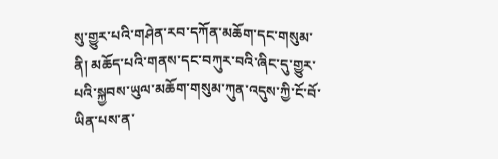སུ་གྱུར་པའི་གཤེན་རབ་དཀོན་མཆོག་དང་གསུམ་ནི། མཆོད་པའི་གནས་དང་བཀུར་བའི་ཞིང་དུ་གྱུར་པའི་སྐྱབས་ཡུལ་མཆོག་གསུམ་ཀུན་འདུས་ཀྱི་ངོ་བོ་ཡིན་པས་ན་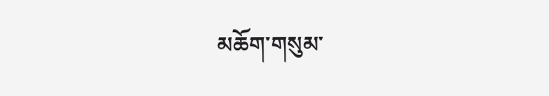མཆོག་གསུམ་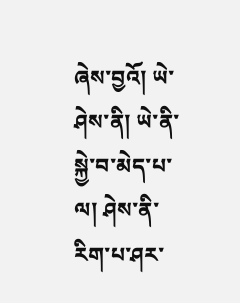ཞེས་བྱའོ། ཡེ་ཤེས་ནི། ཡེ་ནི་སྐྱེ་བ་མེད་པ་ལ། ཤེས་ནི་རིག་པ་ཤར་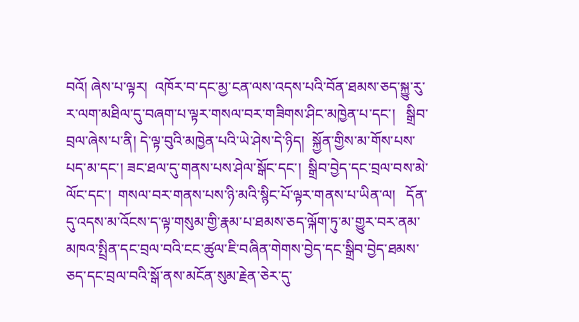བའོ། ཞེས་པ་ལྟར།  འཁོར་བ་དང་མྱ་ངན་ལས་འདས་པའི་བོན་ཐམས་ཅད་སྐྱུ་རུ་ར་ལག་མཐིལ་དུ་བཞག་པ་ལྟར་གསལ་བར་གཟིགས་ཤིང་མཁྱེན་པ་དང་།   སྒྲིབ་བྲལ་ཞེས་པ་ནི། དེ་ལྟ་བུའི་མཁྱེན་པའི་ཡེ་ཤེས་དེ་ཉིད།  སྐྱོན་གྱིས་མ་གོས་པས་པད་མ་དང་། ཟང་ཐལ་དུ་གནས་པས་ཤེལ་སྒོང་དང་།  སྒྲིབ་བྱེད་དང་བྲལ་བས་མེ་ལོང་དང་།  གསལ་བར་གནས་པས་ཉི་མའི་སྙིང་པོ་ལྟར་གནས་པ་ཡིན་ལ།   དོན་དུ་འདས་མ་འོངས་ད་ལྟ་གསུམ་གྱི་རྣམ་པ་ཐམས་ཅད་ལྐོག་ཏུ་མ་གྱུར་བར་ནམ་མཁའ་སྤྲིན་དང་བྲལ་བའི་ངང་ཚུལ་ཇི་བཞིན་གེགས་བྱེད་དང་སྒྲིབ་བྱེད་ཐམས་ཅད་དང་བྲལ་བའི་སྒོ་ནས་མངོན་སུམ་རྗེན་ཅེར་དུ་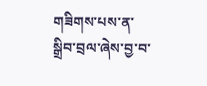གཟིགས་པས་ན་སྒྲིབ་བྲལ་ཞེས་བྱ་བ་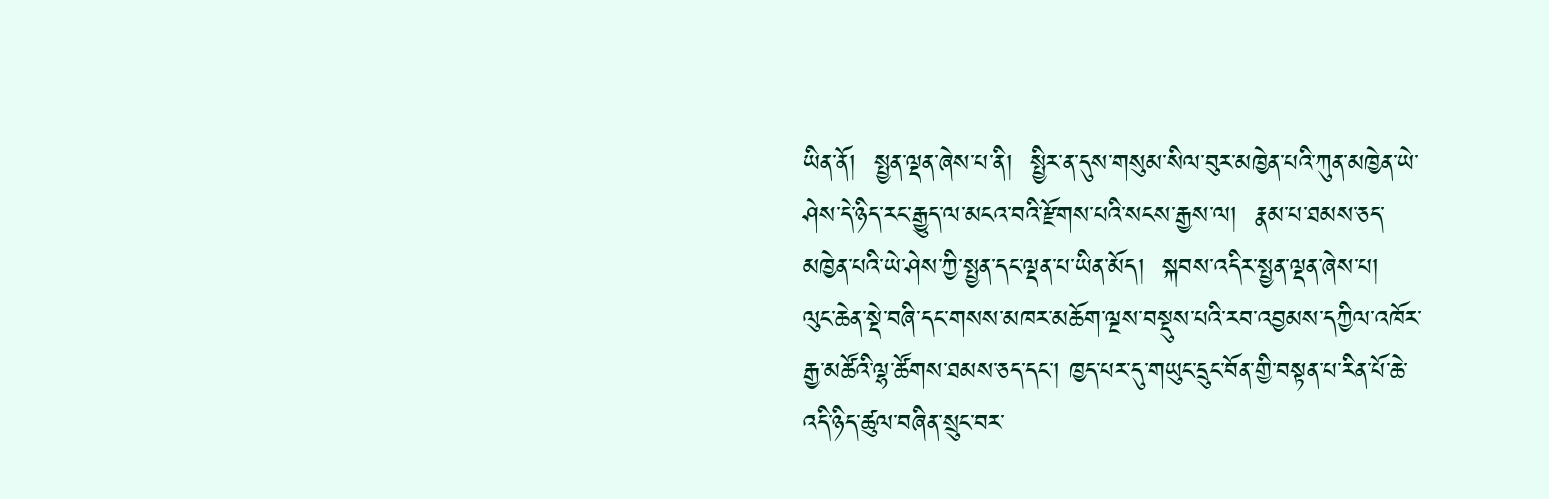ཡིན་ནོ།  སྤྱན་ལྡན་ཞེས་པ་ནི།  སྤྱིར་ན་དུས་གསུམ་སིལ་བུར་མཁྱེན་པའི་ཀུན་མཁྱེན་ཡེ་ཤེས་དེ་ཉིད་རང་རྒྱུད་ལ་མངའ་བའི་རྫོགས་པའི་སངས་རྒྱས་ལ།  རྣམ་པ་ཐམས་ཅད་མཁྱེན་པའི་ཡེ་ཤེས་ཀྱི་སྤྱན་དང་ལྡན་པ་ཡིན་མོད།  སྐབས་འདིར་སྤྱན་ལྡན་ཞེས་པ།  ལུང་ཆེན་སྡེ་བཞི་དང་གསས་མཁར་མཆོག་ལྔས་བསྡུས་པའི་རབ་འབྱམས་དཀྱིལ་འཁོར་རྒྱ་མཚོའི་ལྷ་ཚོགས་ཐམས་ཅད་དང་། ཁྱད་པར་དུ་གཡུང་དྲུང་བོན་གྱི་བསྟན་པ་རིན་པོ་ཆེ་འདི་ཉིད་ཚུལ་བཞིན་སྲུང་བར་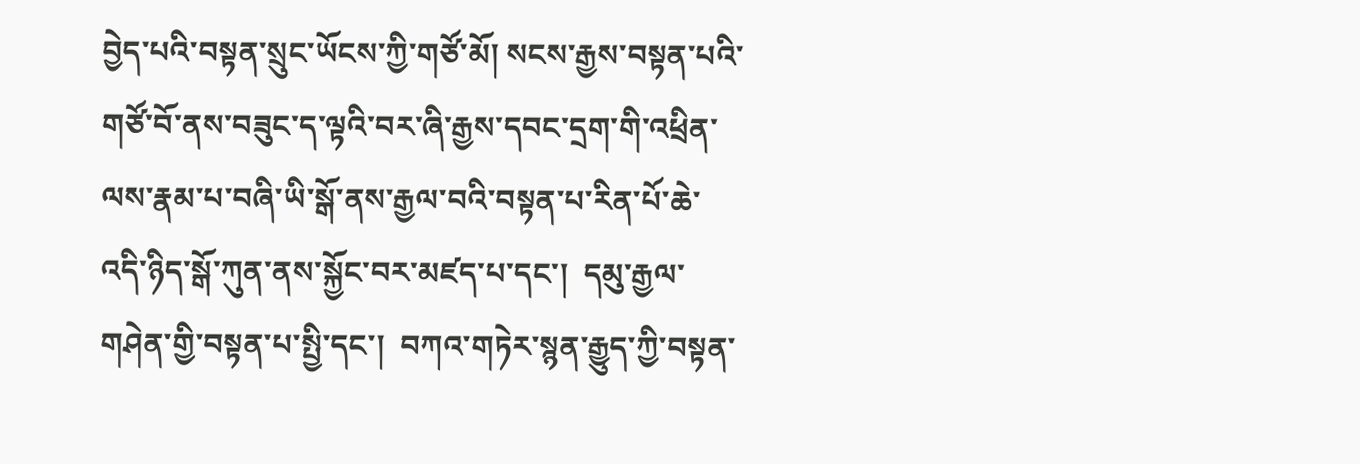བྱེད་པའི་བསྟན་སྲུང་ཡོངས་ཀྱི་གཙོ་མོ། སངས་རྒྱས་བསྟན་པའི་གཙོ་བོ་ནས་བཟུང་ད་ལྟའི་བར་ཞི་རྒྱས་དབང་དྲག་གི་འཕྲིན་ལས་རྣམ་པ་བཞི་ཡི་སྒོ་ནས་རྒྱལ་བའི་བསྟན་པ་རིན་པོ་ཆེ་འདི་ཉིད་སྒོ་ཀུན་ནས་སྐྱོང་བར་མཛད་པ་དང་།  དམུ་རྒྱལ་གཤེན་གྱི་བསྟན་པ་སྤྱི་དང་།  བཀའ་གཏེར་སྙན་རྒྱུད་ཀྱི་བསྟན་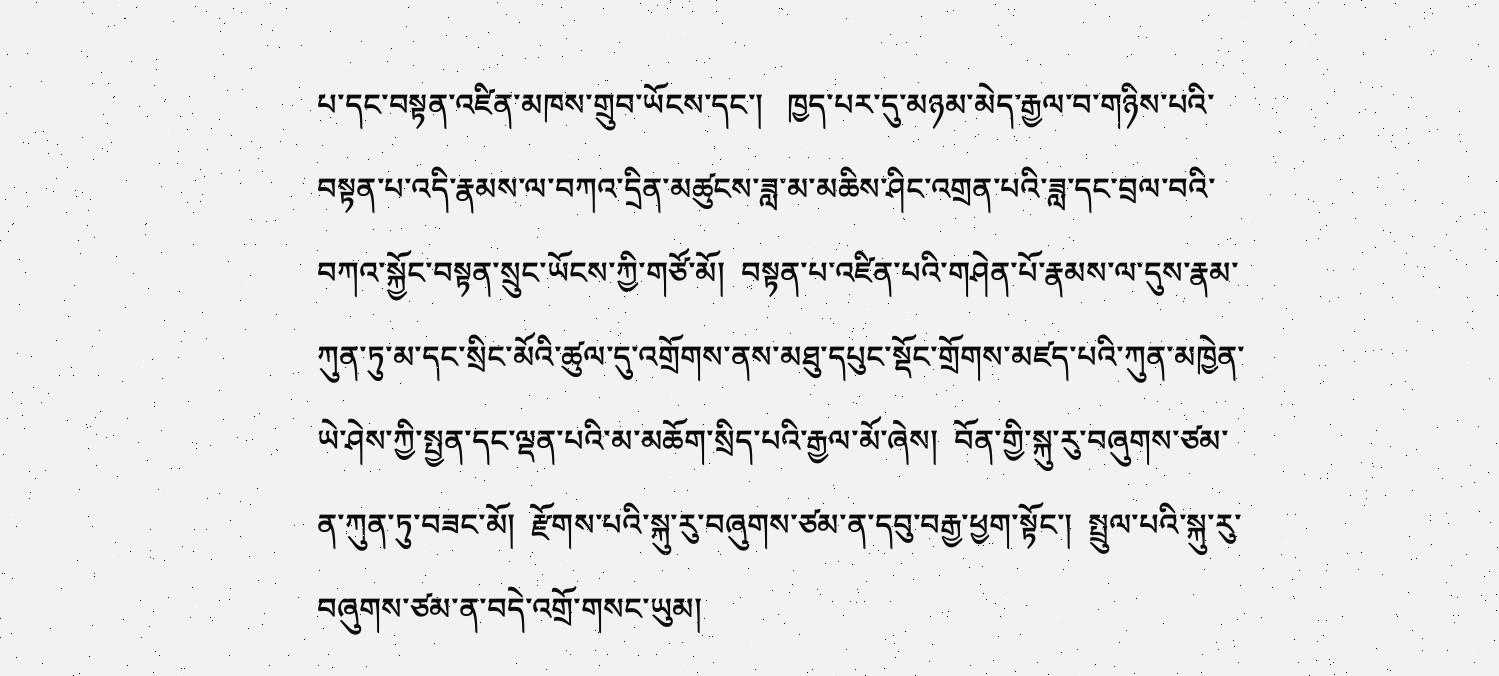པ་དང་བསྟན་འཛིན་མཁས་གྲུབ་ཡོངས་དང་།   ཁྱད་པར་དུ་མཉམ་མེད་རྒྱལ་བ་གཉིས་པའི་བསྟན་པ་འདི་རྣམས་ལ་བཀའ་དྲིན་མཚུངས་ཟླ་མ་མཆིས་ཤིང་འགྲན་པའི་ཟླ་དང་བྲལ་བའི་བཀའ་སྐྱོང་བསྟན་སྲུང་ཡོངས་ཀྱི་གཙོ་མོ།  བསྟན་པ་འཛིན་པའི་གཤེན་པོ་རྣམས་ལ་དུས་རྣམ་ཀུན་ཏུ་མ་དང་སྲིང་མོའི་ཚུལ་དུ་འགྲོགས་ནས་མཐུ་དཔུང་སྡོང་གྲོགས་མཛད་པའི་ཀུན་མཁྱེན་ཡེ་ཤེས་ཀྱི་སྤྱན་དང་ལྡན་པའི་མ་མཆོག་སྲིད་པའི་རྒྱལ་མོ་ཞེས།  བོན་གྱི་སྐུ་རུ་བཞུགས་ཙམ་ན་ཀུན་ཏུ་བཟང་མོ།  རྫོགས་པའི་སྐུ་རུ་བཞུགས་ཙམ་ན་དབུ་བརྒྱ་ཕྱག་སྟོང་།  སྤྲུལ་པའི་སྐུ་རུ་བཞུགས་ཙམ་ན་བདེ་འགྲོ་གསང་ཡུམ།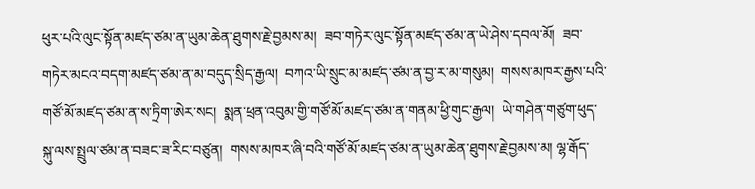ཕུར་པའི་ལུང་སྟོན་མཛད་ཙམ་ན་ཡུམ་ཆེན་ཐུགས་རྗེ་བྱམས་མ།  ཟབ་གཏེར་ལུང་སྟོན་མཛད་ཙམ་ན་ཡེ་ཤེས་དབལ་མོ།  ཟབ་གཏེར་མངའ་བདག་མཛད་ཙམ་ན་མ་བདུད་སྲིད་རྒྱལ།  བཀའ་ཡི་སྲུང་མ་མཛད་ཙམ་ན་བྱ་ར་མ་གསུམ།  གསས་མཁར་རྒྱས་པའི་གཙོ་མོ་མཛད་ཙམ་ན་ས་ཏྲིག་ཨེར་སང།  སྨན་ཕྲན་འབུམ་གྱི་གཙོ་མོ་མཛད་ཙམ་ན་གནམ་ཕྱི་གུང་རྒྱལ།  ཡེ་གཤེན་གཙུག་ཕུད་སྐུ་ལས་སྤྲུལ་ཙམ་ན་བཟང་ཟ་རིང་བཙུན།  གསས་མཁར་ཞི་བའི་གཙོ་མོ་མཛད་ཙམ་ན་ཡུམ་ཆེན་ཐུགས་རྗེ་བྱམས་མ། ལྷ་རྒོད་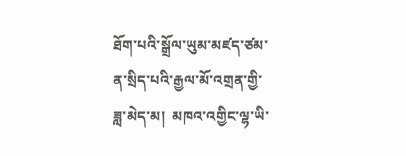ཐོག་པའི་སྒྲོལ་ཡུམ་མཛད་ཙམ་ན་སྲིད་པའི་རྒྱལ་མོ་འགྲན་གྱི་ཟླ་མེད་མ།  མཁའ་འགྱིང་ལྷ་ཡི་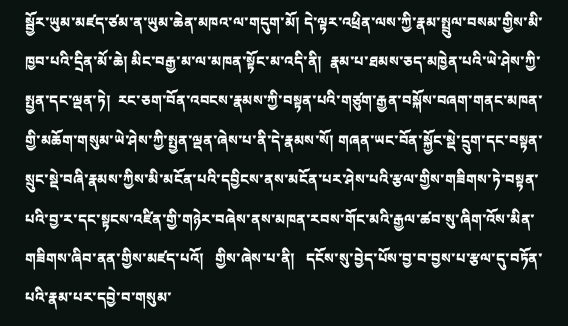སྦྱོར་ཡུམ་མཛད་ཙམ་ན་ཡུམ་ཆེན་མཁའ་ལ་གདུག་མོ། དེ་ལྟར་འཕྲིན་ལས་ཀྱི་རྣམ་སྤྲུལ་བསམ་གྱིས་མི་ཁྱབ་པའི་དྲིན་མོ་ཆེ། མིང་བརྒྱ་མ་ལ་མཁན་སྟོང་མ་འདི་ནི།  རྣམ་པ་ཐམས་ཅད་མཁྱེན་པའི་ཡེ་ཤེས་ཀྱི་སྤྱན་དང་ལྡན་ཏེ།  རང་ཅག་བོན་འབངས་རྣམས་ཀྱི་བསྟན་པའི་གཙུག་རྒྱན་བསྐོས་བཞག་གནང་མཁན་གྱི་མཆོག་གསུམ་ཡེ་ཤེས་ཀྱི་སྤྱན་ལྡན་ཞེས་པ་ནི་དེ་རྣམས་སོ། གཞན་ཡང་བོན་སྐྱོང་སྡེ་དྲུག་དང་བསྟན་སྲུང་སྡེ་བཞི་རྣམས་ཀྱིས་མི་མངོན་པའི་དབྱིངས་ནས་མངོན་པར་ཤེས་པའི་རྩལ་གྱིས་གཟིགས་ཏེ་བསྟན་པའི་བྱ་ར་དང་སྟངས་འཛིན་གྱི་གཉེར་བཞེས་ནས་མཁན་རབས་གོང་མའི་རྒྱལ་ཚབ་སུ་ཞིག་འོས་མིན་གཟིགས་ཞིབ་ནན་གྱིས་མཛད་པའོ།   གྱིས་ཞེས་པ་ནི།   དངོས་སུ་བྱེད་པོས་བྱ་བ་བྱས་པ་རྩལ་དུ་བཏོན་པའི་རྣམ་པར་དབྱེ་བ་གསུམ་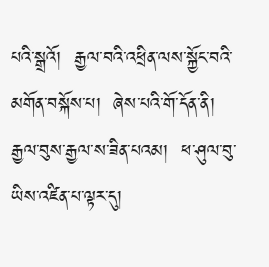པའི་སྒྲའོ།  རྒྱལ་བའི་འཕྲིན་ལས་སྐྱོང་བའི་མགོན་བསྐོས་པ།  ཞེས་པའི་གོ་དོན་ནི། རྒྱལ་བུས་རྒྱལ་ས་ཟིན་པའམ།  ཕ་ཤུལ་བུ་ཡིས་འཛིན་པ་ལྟར་དུ།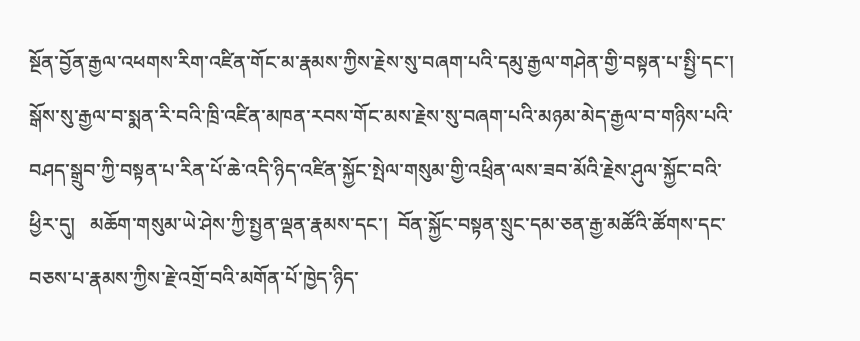སྔོན་བྱོན་རྒྱལ་འཕགས་རིག་འཛིན་གོང་མ་རྣམས་ཀྱིས་རྗེས་སུ་བཞག་པའི་དམུ་རྒྱལ་གཤེན་གྱི་བསྟན་པ་སྤྱི་དང་།  སྒོས་སུ་རྒྱལ་བ་སྨན་རི་བའི་ཁྲི་འཛིན་མཁན་རབས་གོང་མས་རྗེས་སུ་བཞག་པའི་མཉམ་མེད་རྒྱལ་བ་གཉིས་པའི་བཤད་སྒྲུབ་ཀྱི་བསྟན་པ་རིན་པོ་ཆེ་འདི་ཉིད་འཛིན་སྐྱོང་སྤེལ་གསུམ་གྱི་འཕྲིན་ལས་ཟབ་མོའི་རྗེས་ཤུལ་སྐྱོང་བའི་ཕྱིར་དུ།   མཆོག་གསུམ་ཡེ་ཤེས་ཀྱི་སྤྱན་ལྡན་རྣམས་དང་།  བོན་སྐྱོང་བསྟན་སྲུང་དམ་ཅན་རྒྱ་མཚོའི་ཚོགས་དང་བཅས་པ་རྣམས་ཀྱིས་རྗེ་འགྲོ་བའི་མགོན་པོ་ཁྱེད་ཉིད་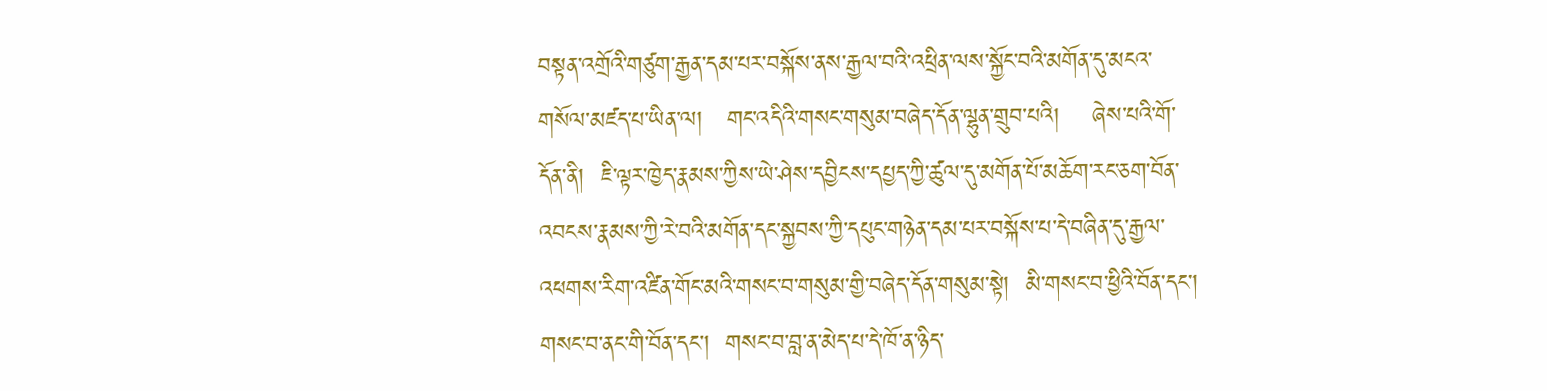བསྟན་འགྲོའི་གཙུག་རྒྱན་དམ་པར་བསྐོས་ནས་རྒྱལ་བའི་འཕྲིན་ལས་སྐྱོང་བའི་མགོན་དུ་མངའ་གསོལ་མཛད་པ་ཡིན་ལ།   གང་འདིའི་གསང་གསུམ་བཞེད་དོན་ལྷུན་གྲུབ་པའི།    ཞེས་པའི་གོ་དོན་ནི།  ཇི་ལྟར་ཁྱེད་རྣམས་ཀྱིས་ཡེ་ཤེས་དབྱིངས་དཔྱད་ཀྱི་ཚུལ་དུ་མགོན་པོ་མཆོག་རང་ཅག་བོན་འབངས་རྣམས་ཀྱི་རེ་བའི་མགོན་དང་སྐྱབས་ཀྱི་དཔུང་གཉེན་དམ་པར་བསྐོས་པ་དེ་བཞིན་དུ་རྒྱལ་འཕགས་རིག་འཛིན་གོང་མའི་གསང་བ་གསུམ་གྱི་བཞེད་དོན་གསུམ་སྟེ།  མི་གསང་བ་ཕྱིའི་བོན་དང་།  གསང་བ་ནང་གི་བོན་དང་།  གསང་བ་བླ་ན་མེད་པ་དེ་ཁོ་ན་ཉིད་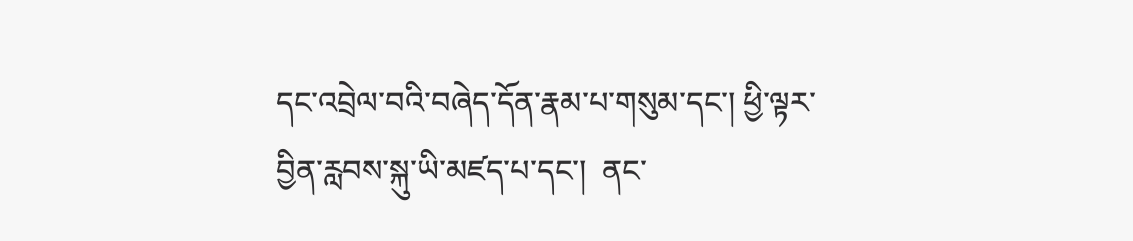དང་འབྲེལ་བའི་བཞེད་དོན་རྣམ་པ་གསུམ་དང་། ཕྱི་ལྟར་བྱིན་རླབས་སྐུ་ཡི་མཛད་པ་དང་།  ནང་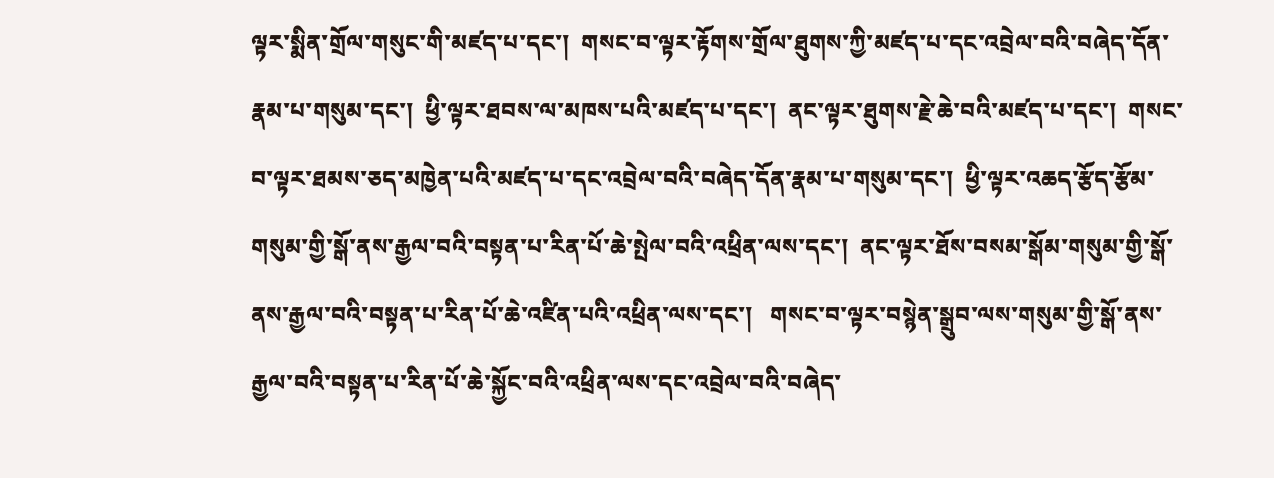ལྟར་སྨིན་གྲོལ་གསུང་གི་མཛད་པ་དང་།  གསང་བ་ལྟར་རྟོགས་གྲོལ་ཐུགས་ཀྱི་མཛད་པ་དང་འབྲེལ་བའི་བཞེད་དོན་རྣམ་པ་གསུམ་དང་།  ཕྱི་ལྟར་ཐབས་ལ་མཁས་པའི་མཛད་པ་དང་།  ནང་ལྟར་ཐུགས་རྗེ་ཆེ་བའི་མཛད་པ་དང་།  གསང་བ་ལྟར་ཐམས་ཅད་མཁྱེན་པའི་མཛད་པ་དང་འབྲེལ་བའི་བཞེད་དོན་རྣམ་པ་གསུམ་དང་།  ཕྱི་ལྟར་འཆད་རྩོད་རྩོམ་གསུམ་གྱི་སྒོ་ནས་རྒྱལ་བའི་བསྟན་པ་རིན་པོ་ཆེ་སྤེལ་བའི་འཕྲིན་ལས་དང་།  ནང་ལྟར་ཐོས་བསམ་སྒོམ་གསུམ་གྱི་སྒོ་ནས་རྒྱལ་བའི་བསྟན་པ་རིན་པོ་ཆེ་འཛིན་པའི་འཕྲིན་ལས་དང་།   གསང་བ་ལྟར་བསྙེན་སྒྲུབ་ལས་གསུམ་གྱི་སྒོ་ནས་རྒྱལ་བའི་བསྟན་པ་རིན་པོ་ཆེ་སྐྱོང་བའི་འཕྲིན་ལས་དང་འབྲེལ་བའི་བཞེད་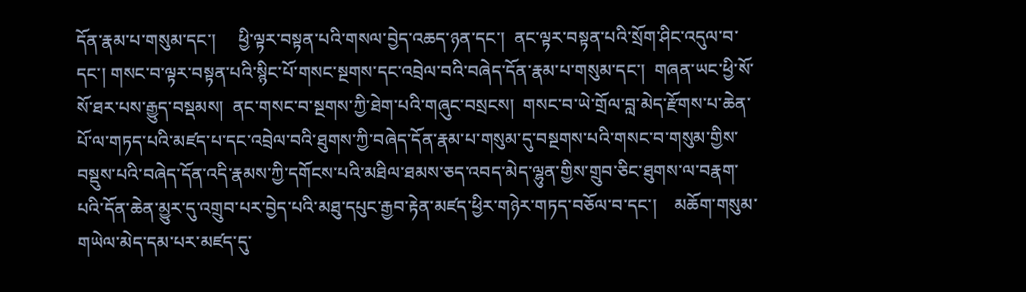དོན་རྣམ་པ་གསུམ་དང་།     ཕྱི་ལྟར་བསྟན་པའི་གསལ་བྱེད་འཆད་ཉན་དང་།  ནང་ལྟར་བསྟན་པའི་སྲོག་ཤིང་འདུལ་བ་དང་། གསང་བ་ལྟར་བསྟན་པའི་སྙིང་པོ་གསང་སྔགས་དང་འབྲེལ་བའི་བཞེད་དོན་རྣམ་པ་གསུམ་དང་།  གཞན་ཡང་ཕྱི་སོ་སོ་ཐར་པས་རྒྱུད་བསྡམས།  ནང་གསང་བ་སྔགས་ཀྱི་ཐེག་པའི་གཞུང་བསྲངས།  གསང་བ་ཡེ་གྲོལ་བླ་མེད་རྫོགས་པ་ཆེན་པོ་ལ་གཏད་པའི་མཛད་པ་དང་འབྲེལ་བའི་ཐུགས་ཀྱི་བཞེད་དོན་རྣམ་པ་གསུམ་དུ་བསྔགས་པའི་གསང་བ་གསུམ་གྱིས་བསྡུས་པའི་བཞེད་དོན་འདི་རྣམས་ཀྱི་དགོངས་པའི་མཐིལ་ཐམས་ཅད་འབད་མེད་ལྷུན་གྱིས་གྲུབ་ཅིང་ཐུགས་ལ་བརྣག་པའི་དོན་ཆེན་མྱུར་དུ་འགྲུབ་པར་བྱེད་པའི་མཐུ་དཔུང་རྒྱབ་རྟེན་མཛད་ཕྱིར་གཉེར་གཏད་བཅོལ་བ་དང་།    མཆོག་གསུམ་གཡེལ་མེད་དམ་པར་མཛད་དུ་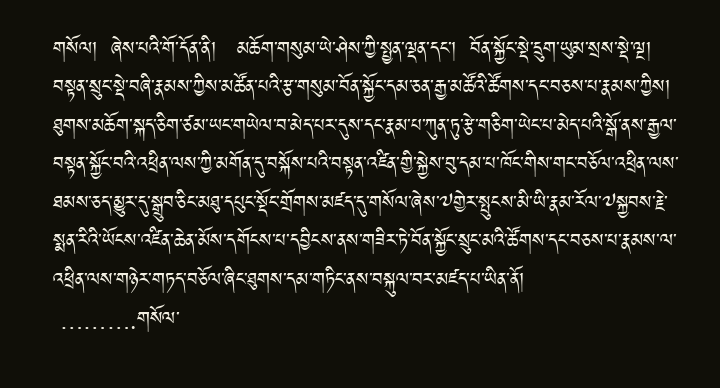གསོལ།  ཞེས་པའི་གོ་དོན་ནི།   མཆོག་གསུམ་ཡེ་ཤེས་ཀྱི་སྤྱན་ལྡན་དང་།  བོན་སྐྱོང་སྡེ་དྲུག་ཡུམ་སྲས་སྡེ་ལྔ།  བསྟན་སྲུང་སྡེ་བཞི་རྣམས་ཀྱིས་མཚོན་པའི་རྩ་གསུམ་བོན་སྐྱོང་དམ་ཅན་རྒྱ་མཚོའི་ཚོགས་དང་བཅས་པ་རྣམས་ཀྱིས། ཐུགས་མཆོག་སྐད་ཅིག་ཙམ་ཡང་གཡེལ་བ་མེད་པར་དུས་དང་རྣམ་པ་ཀུན་ཏུ་རྩེ་གཅིག་ཡེང་པ་མེད་པའི་སྒོ་ནས་རྒྱལ་བསྟན་སྐྱོང་བའི་འཕྲིན་ལས་ཀྱི་མགོན་དུ་བསྐོས་པའི་བསྟན་འཛིན་གྱི་སྐྱེས་བུ་དམ་པ་ཁོང་གིས་གང་བཅོལ་འཕྲིན་ལས་ཐམས་ཅད་མྱུར་དུ་སྒྲུབ་ཅིང་མཐུ་དཔུང་སྡོང་གྲོགས་མཛད་དུ་གསོལ་ཞེས་༧གྱེར་སྤུངས་མི་ཡི་རྣམ་རོལ་༧སྐྱབས་རྗེ་སྨན་རིའི་ཡོངས་འཛིན་ཆེན་མོས་དགོངས་པ་དབྱིངས་ནས་གཟིར་ཏེ་བོན་སྐྱོང་སྲུང་མའི་ཚོགས་དང་བཅས་པ་རྣམས་ལ་འཕྲིན་ལས་གཉེར་གཏད་བཅོལ་ཞིང་ཐུགས་དམ་གཏིང་ནས་བསྐུལ་བར་མཛད་པ་ཡིན་ནོ།
 ……….གསོལ་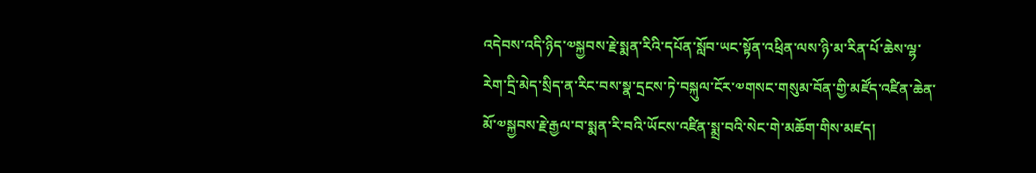འདེབས་འདི་ཉིད་༧སྐྱབས་རྗེ་སྨན་རིའི་དཔོན་སློབ་ཡང་སྟོན་འཕྲིན་ལས་ཉི་མ་རིན་པོ་ཆེས་ལྷ་རེག་དྲི་མེད་སྲིད་ན་རིང་བས་སྣ་དྲངས་ཏེ་བསྐུལ་ངོར་༧གསང་གསུམ་བོན་གྱི་མཛོད་འཛིན་ཆེན་མོ་༧སྐྱབས་རྗེ་རྒྱལ་བ་སྨན་རི་བའི་ཡོངས་འཛིན་སྨྲ་བའི་སེང་གེ་མཆོག་གིས་མཛད།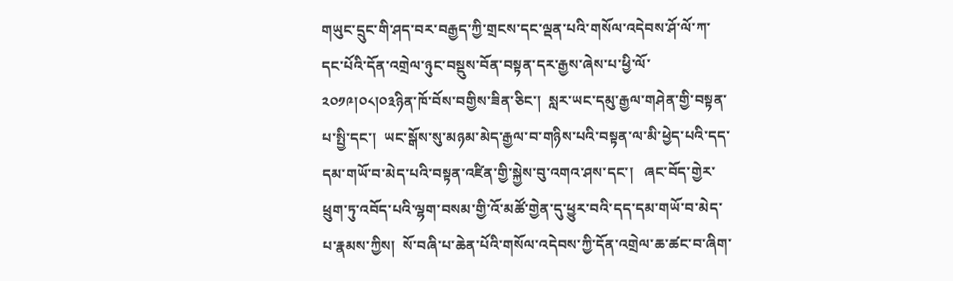གཡུང་དྲུང་གི་ཤད་བར་བརྒྱད་ཀྱི་གྲངས་དང་ལྡན་པའི་གསོལ་འདེབས་ཤོ་ལོ་ཀ་དང་པོའི་དོན་འགྲེལ་ཉུང་བསྡུས་བོན་བསྟན་དར་རྒྱས་ཞེས་པ་ཕྱི་ལོ་༢༠༡༩།༠༨།༠༣ཉིན་ཁོ་བོས་བགྱིས་ཟིན་ཅིང་།  སླར་ཡང་དམུ་རྒྱལ་གཤེན་གྱི་བསྟན་པ་སྤྱི་དང་།  ཡང་སྒོས་སུ་མཉམ་མེད་རྒྱལ་བ་གཉིས་པའི་བསྟན་ལ་མི་ཕྱེད་པའི་དད་དམ་གཡོ་བ་མེད་པའི་བསྟན་འཛིན་གྱི་སྐྱེས་བུ་འགའ་ཤས་དང་།   ཞང་བོད་གྱེར་ཕྲུག་ཏུ་འབོད་པའི་ལྷག་བསམ་གྱི་འོ་མཚོ་གྱེན་དུ་ཕྱུར་བའི་དད་དམ་གཡོ་བ་མེད་པ་རྣམས་ཀྱིས།  སོ་བཞི་པ་ཆེན་པོའི་གསོལ་འདེབས་ཀྱི་དོན་འགྲེལ་ཆ་ཚང་བ་ཞིག་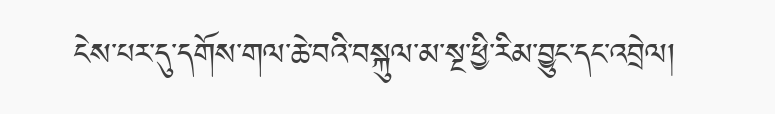ངེས་པར་དུ་དགོས་གལ་ཆེ་བའི་བསྐུལ་མ་སྔ་ཕྱི་རིམ་བྱུང་དང་འབྲེལ།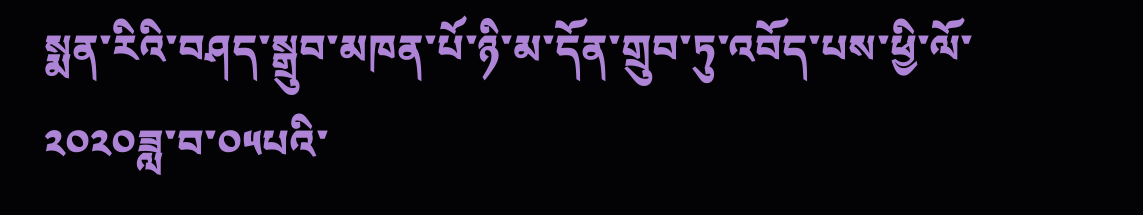སྨན་རིའི་བཤད་སྒྲུབ་མཁན་པོ་ཉི་མ་དོན་གྲུབ་ཏུ་འབོད་པས་ཕྱི་ལོ་༢༠༢༠ཟླ་བ་༠༥པའི་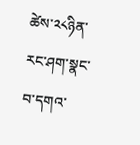ཚེས་༢༨ཉིན་རང་ཤག་སྣང་བ་དགའ་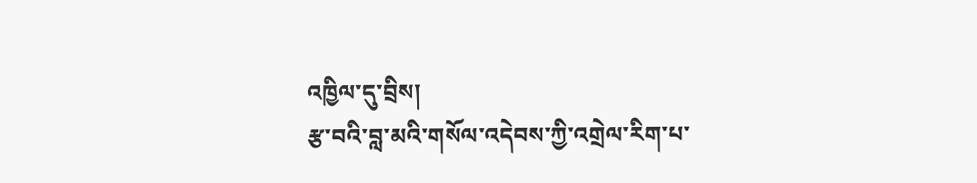འཁྱིལ་དུ་བྲིས།
རྩ་བའི་བླ་མའི་གསོལ་འདེབས་ཀྱི་འགྲེལ་རིག་པ་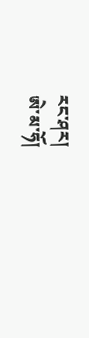རང་ཤར།
ཨེ་མ་ཧོ།